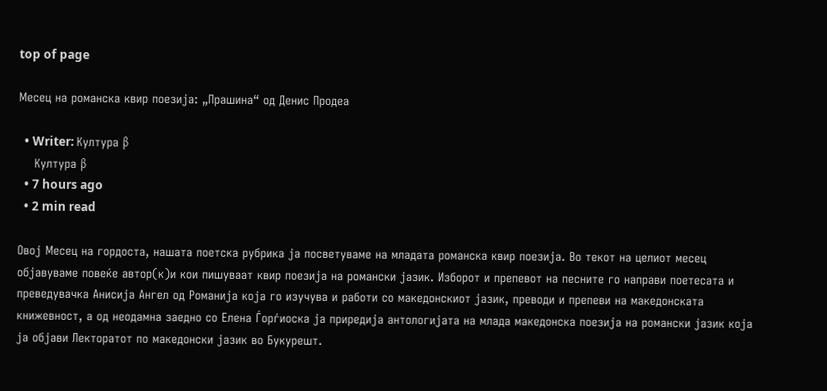top of page

Месец на романска квир поезија: „Прашина“ од Денис Продеа

  • Writer: Култура β
    Култура β
  • 7 hours ago
  • 2 min read

Овој Месец на гордоста, нашата поетска рубрика ја посветуваме на младата романска квир поезија. Во текот на целиот месец објавуваме повеќе автор(к)и кои пишуваат квир поезија на романски јазик. Изборот и препевот на песните го направи поетесата и преведувачка Анисија Ангел од Романија која го изучува и работи со македонскиот јазик, преводи и препеви на македонската книжевност, а од неодамна заедно со Елена Ѓорѓиоска ја приредија антологијата на млада македонска поезија на романски јазик која ја објави Лекторатот по македонски јазик во Букурешт.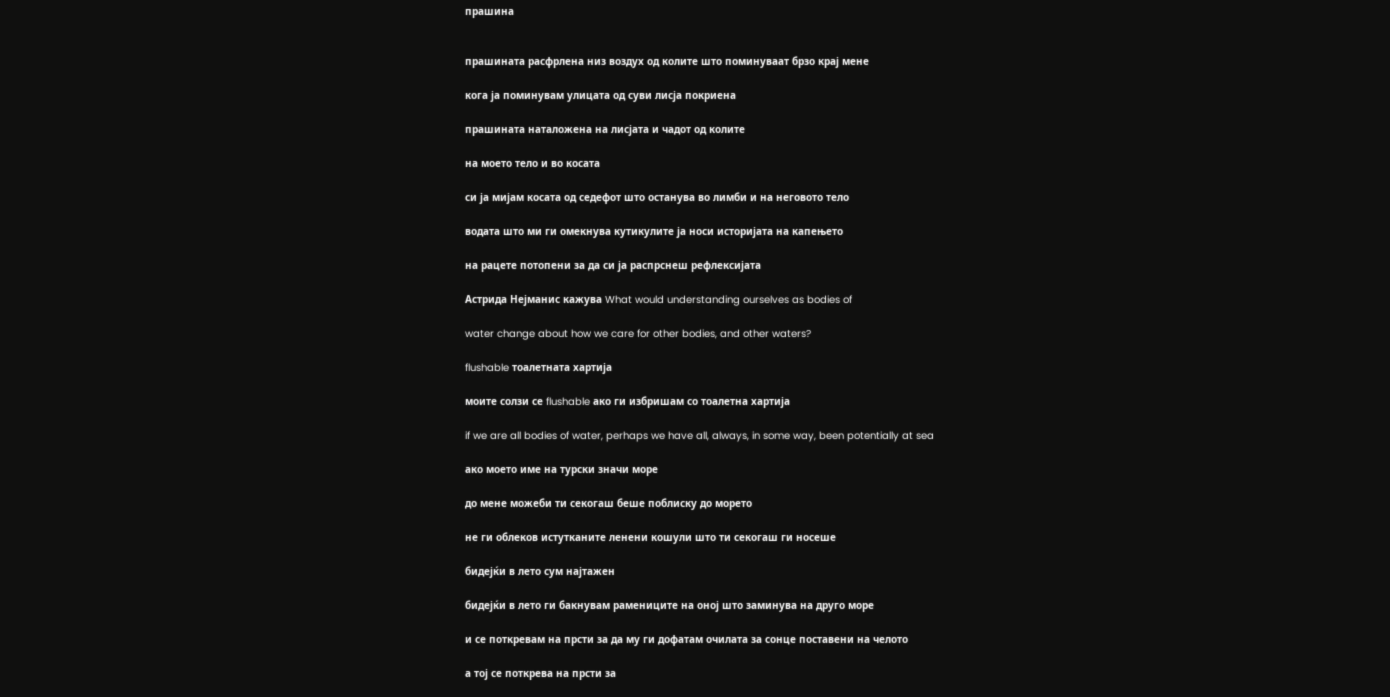прашина


прашината расфрлена низ воздух од колите што поминуваат брзо крај мене

кога ја поминувам улицата од суви лисја покриена

прашината наталожена на лисјата и чадот од колите

на моето тело и во косата

си ја мијам косата од седефот што останува во лимби и на неговото тело

водата што ми ги омекнува кутикулите ја носи историјата на капењето

на рацете потопени за да си ја распрснеш рефлексијата

Астрида Нејманис кажува What would understanding ourselves as bodies of

water change about how we care for other bodies, and other waters?

flushable тоалетната хартија

моите солзи се flushable ако ги избришам со тоалетна хартија

if we are all bodies of water, perhaps we have all, always, in some way, been potentially at sea

ако моето име на турски значи море

до мене можеби ти секогаш беше поблиску до морето

не ги облеков истутканите ленени кошули што ти секогаш ги носеше

бидејќи в лето сум најтажен

бидејќи в лето ги бакнувам рамениците на оној што заминува на друго море

и се поткревам на прсти за да му ги дофатам очилата за сонце поставени на челото

а тој се поткрева на прсти за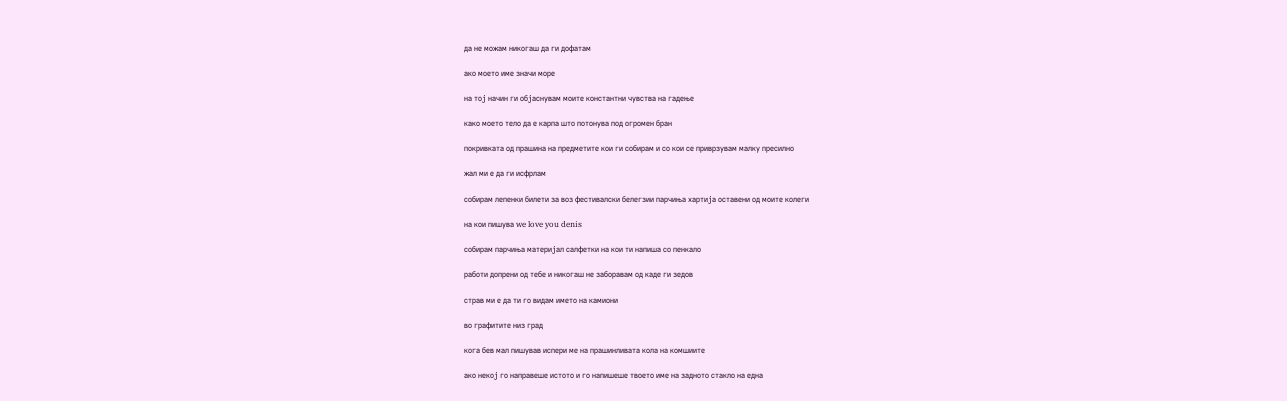да не можам никогаш да ги дофатам

ако моето име значи море

на тој начин ги објаснувам моите константни чувства на гадење

како моето тело да е карпа што потонува под огромен бран

покривката од прашина на предметите кои ги собирам и со кои се приврзувам малку пресилно

жал ми е да ги исфрлам

собирам лепенки билети за воз фестивалски белегзии парчиња хартија оставени од моите колеги

на кои пишува we love you denis

собирам парчиња материјал салфетки на кои ти напиша со пенкало

работи допрени од тебе и никогаш не заборавам од каде ги зедов

страв ми е да ти го видам името на камиони

во графитите низ град

кога бев мал пишував испери ме на прашинливата кола на комшиите

ако некој го направеше истото и го напишеше твоето име на задното стакло на една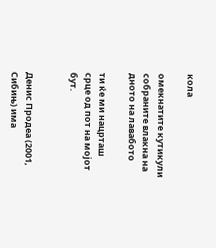кола

омекнатите кутикули собраните влакна на дното на лавабото

ти ќе ми нацрташ срце од пот на мојот бут.


Денис Продеа (2001, Сибињ) има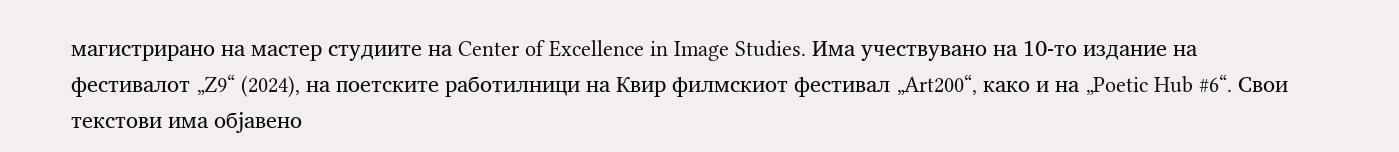магистрирано на мастер студиите на Center of Excellence in Image Studies. Има учествувано на 10-то издание на фестивалот „Z9“ (2024), на поетските работилници на Квир филмскиот фестивал „Art200“, како и на „Poetic Hub #6“. Свои текстови има објавено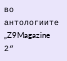во антологиите „Z9Magazine 2“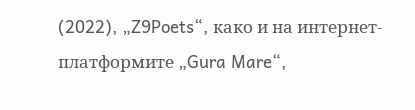(2022), „Z9Poets“, како и на интернет-платформите „Gura Mare“,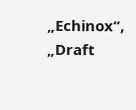„Echinox“, „Draft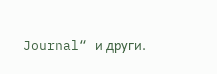Journal“ и други.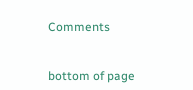Comments


bottom of page